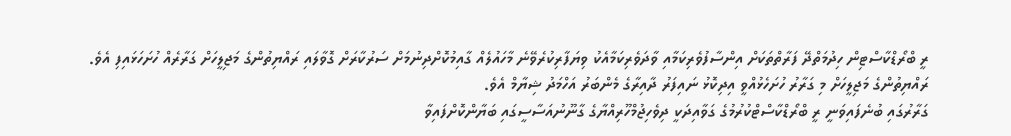ރީ ބްރޯޑްކާސްޓިން ހިދުމަތްދޭ ފަރާތްތަކަށް އިންސާފުވެރިކަމާއި ވާދަވެރިކަމާއެކު ވިޔަފާރިކުރެވޭނެ މާހައުލެއް ގާއިމުކޮށްދިނުމަށް ސަރުކާރަށް ގޮވާލައި ރައްޔިތުންގެ މަޖިލީހަށް ގަރާރެއް ހުށަހަޅައިފި އެވެ.
ރައްޔިތުންގެ މަޖިލީހަށް މި ގަރާރު ހުށަހެޅުއްވީ އިދިކޮޅު ނައިފަރު ދާއިރާގެ މެންބަރު އަހްމަދު ޝިޔާމް އެވެ.
ގަރާރުގައި ބުނެފައިވަނީ ރީ ބްރޯޑްކާސްޓްކުރުމުގެ ގަވާއިދަކީ ދިވެހިޖުމްހޫރިއްޔާގެ ގާނޫނުއަސާސީގައި ބަޔާންކޮށްފައިވާ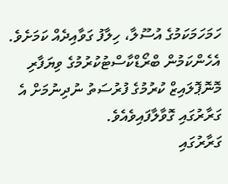ހަމަހަމަކަމުގެ އުސޫލާ، ހިލާފު ގަވާއިދެއް ކަމަށެވެ. އެހެންކަމުން ބްރޯޑްކާސްޓުކުރުމުގެ ވިޔަފާރި މޮނޮޕޮލައިޒް ކުރުމުގެ ފުރުސަތު ނުދިނުމަށް އެ ގަރާރުގައި ގޮވާލާފައިވެއެވެ.
ގަރާރުގައި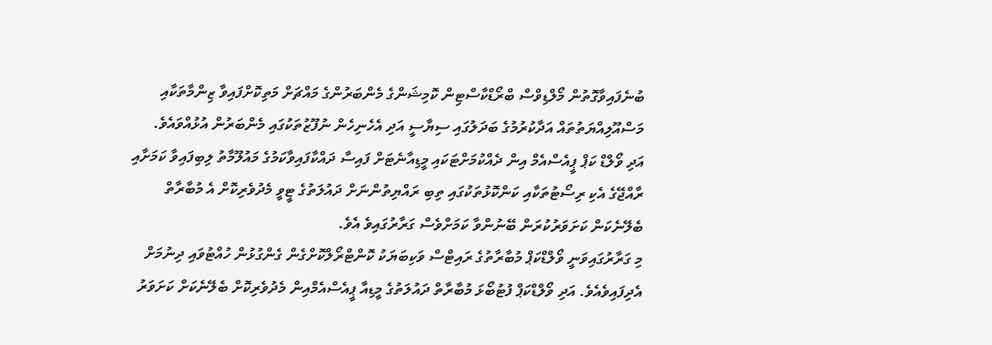ބުނެފައިވާގޮތުން މޯލްޑިވްސް ބްރޯޑްކާސްޓިން ކޮމިޝަންގެ މެންބަރުންގެ މައްޗަށް މަތިކޮށްފައިވާ ޒިންމާތަކާއި މަސްއޫލިއްޔަތުތައް އަދާކުރުމުގެ ބަދަލުގައި ސިޔާސީ އަދި އެހެނިހެން ނުފޫޒުތަކުގައި މެންބަރުން އުޅުއްވައެވެ.
އަދި ވޯލްޑް ކަޕް ޕީއެސްއެމް އިން ދެއްކުމަށްޓަކައި މީޑިއާނެޓަށް ފައިސާ ދައްކާފައިވާކަމުގެ މައުލޫމާތު ލިބިފައިވާ ކަމަށާއި ރާއްޖޭގެ އެކި ރިސޯޓުތަކާއި ކަންކޮޅުތަކުގައި ތިބި ރައްޔިތުންނަށް ދައުލަތުގެ ޓީވީ މެދުވެރިކޮށް އެ މުބާރާތް ބެލޭނެކަން ކަށަވަރުކުރަން ބޭނުންވާ ކަމަށްވެސް ގަރާރުގައިވެ އެވެ.
މި ގަރާރުގައިވަނީ ވޯލްޑްކަޕް މުބާރާތުގެ ރައިޓްސް ވަކިބަޔަކު ކޮންޓްރޯލްކޮށްގެން ގެންގުޅުން ހުއްޓުވައި ދިނުމަށް އެދިފައިވެއެވެ. އަދި ވޯލްޑްކަޕް ފުޓުބޯޅަ މުބާރާތް ދައުލަތުގެ މީޑިއާ ޕީއެސްއެމްއިން މެދުވެރިކޮށް ބެލޭނެކަށް ކަށަވަރު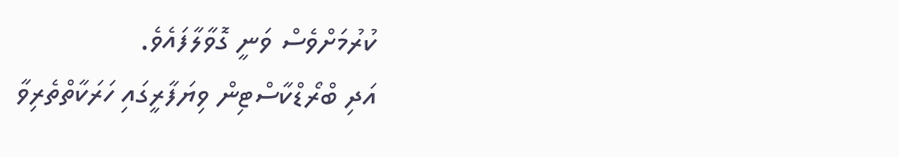ކުރުމަށްވެސް ވަނީ ގޮވާލާފައެވެ.
އަދި ބްރޯޑްކާސްޓިން ވިޔަފާރީގައި ހަރަކާތްތެރިވާ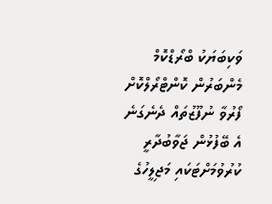ވަކިބަޔަކު ބްރޯޑްކޮމް މެންބަރުން ކޮންޓްރޯލްކޮށް ފޯރުވާ ނުފޫޒުތައް ދެނެގަނެ އެ ބޭފުޅުން ޖަވާބުދާރީ ކުރުވުމަށްޓަކައި މަޖިލީހުގެ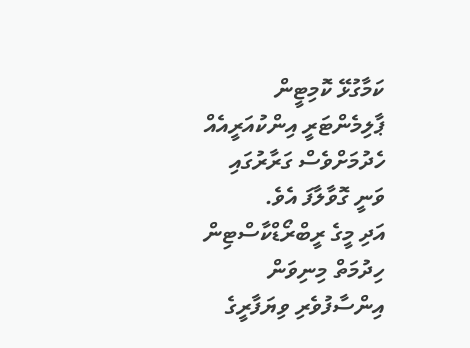ކަމާގުޅޭ ކޮމިޓީން ޕާލިމެންޓަރީ އިންކުއަރީއެއް ހެދުމަށްވެސް ގަރާރުގައި ވަނީ ގޮވާލާފަ އެވެ.
އަދި މީގެ ރީބްރޯޑްކާސްޓިން ހިދުމަތް މިނިވަން އިންސާފުވެރި ވިޔަފާރީގެ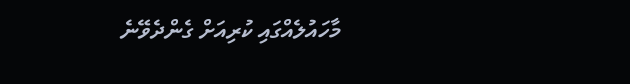މާހައުލެއްގައި ކުރިއަށް ގެންދެވޭނެ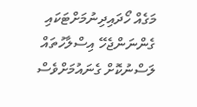މަގެއް ހޯދައިދިނުމަށްޓަކައި ގެންނަންޖެހޭ އިސްލާހުތައް ލަސްނުކޮށް ގެނައުމަށްވެސް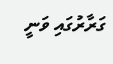ގަރާރުގައި ވަނީ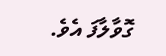ގޮވާލާފަ އެވެ.